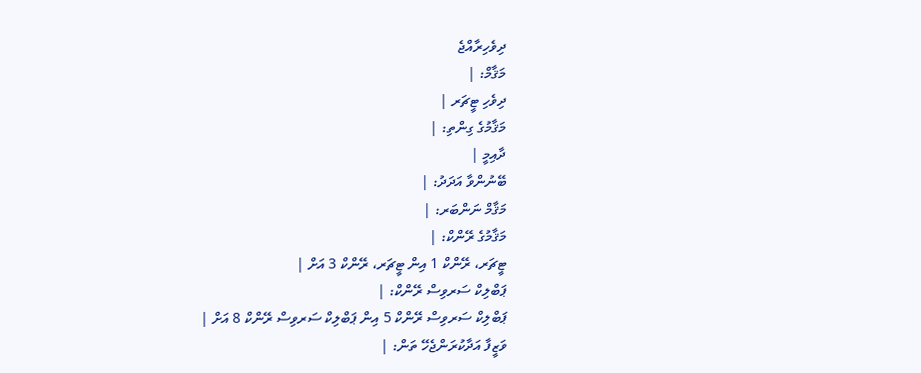ދިވެހިރާއްޖެ
މަޤާމް: |
ދިވެހި ޓީޗަރ |
މަޤާމުގެ ގިންތި: |
ދާއިމީ |
ބޭނުންވާ އަދަދު: |
މަޤާމް ނަންބަރ: |
މަޤާމުގެ ރޭންކް: |
ޓީޗަރ، ރޭންކް 1 އިން ޓީޗަރ، ރޭންކް 3 އަށް |
ޕަބްލިކް ސަރވިސް ރޭންކް: |
ޕަބްލިކް ސަރވިސް ރޭންކް 5 އިން ޕަބްލިކް ސަރވިސް ރޭންކް 8 އަށް |
ވަޒީފާ އަދާކުރަންޖެހޭ ތަން: |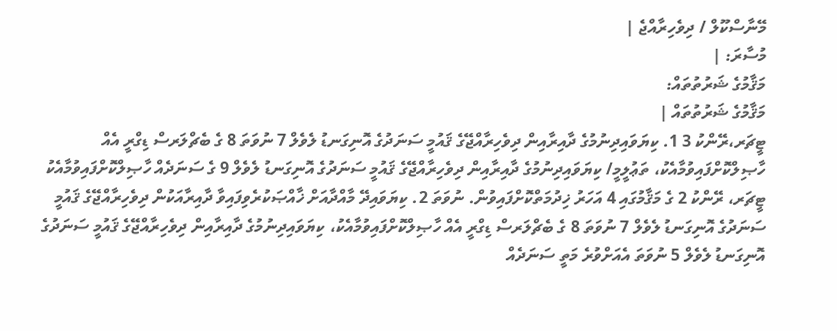މޭނާސްކޫލް / ދިވެހިރާއްޖެ |
މުސާރަ: |
މަޤާމުގެ ޝަރުތުތައް:
މަޤާމުގެ ޝަރުތުތައް |
ޓީޗަރ،ރޭންކު 3 1. ކިޔަވައިދިނުމުގެ ދާއިރާއިން ދިވެހިރާއްޖޭގެ ޤައުމީ ސަނަދުގެ އޮނިގަނޑު ލެވެލް 7 ނުވަތަ 8 ގެ ބެޗްލަރސް ޑިގްރީ އެއް ހާޞިލްކޮށްފައިވުމާއެކު، ތަޢުލީމީ/ ކިޔަވައިދިނުމުގެ ދާއިރާއިން ދިވެހިރާއްޖޭގެ ޤައުމީ ސަނަދުގެ އޮނިގަނޑު ލެވެލް 9 ގެ ސަނަދެއް ހާޞިލްކޮށްފައިވުމާއެކު ޓީޗަރ، ރޭންކު 2 ގެ މަޤާމުގައި 4 އަހަރު ޚިދުމަތްކޮށްފައިވުން. ނުވަތަ 2. ކިޔަވައިދޭ މާއްދާއަށް ޚާއްޞަކުރެވިފައިވާ ދާއިރާއަކުން ދިވެހިރާއްޖޭގެ ޤައުމީ ސަނަދުގެ އޮނިގަނޑު ލެވެލް 7 ނުވަތަ 8 ގެ ބެޗްލަރސް ޑިގްރީ އެއް ހާޞިލްކޮށްފައިވުމާއެކު، ކިޔަވައިދިނުމުގެ ދާއިރާއިން ދިވެހިރާއްޖޭގެ ޤައުމީ ސަނަދުގެ އޮނިގަނޑު ލެވެލް 5 ނުވަތަ އެއަށްވުރެ މަތީ ސަނަދެއް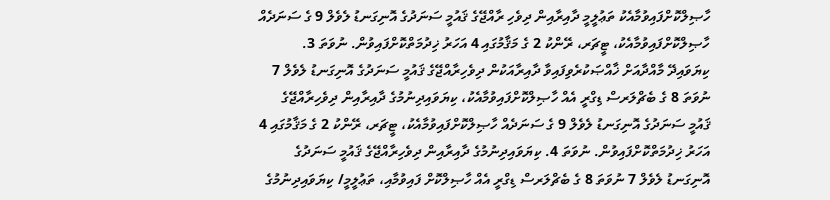ހާޞިލްކޮށްފައިވުމާއެކު ތަޢުލީމީ ދާއިރާއިން ދިވެހި ރާއްޖޭގެ ޤައުމީ ސަނަދުގެ އޮނިގަނޑު ލެވެލް 9 ގެ ސަނަދެއް ހާޞިލްކޮށްފައިވުމާއެކު، ޓީޗަރ، ރޭންކު 2 ގެ މަޤާމުގައި 4 އަހަރު ޚިދުމަތްކޮށްފައިވުން. ނުވަތަ 3. ކިޔަވައިދޭ މާއްދާއަށް ޚާއްޞަކުރެވިފައިވާ ދާއިރާއަކުން ދިވެހިރާއްޖޭގެ ޤައުމީ ސަނަދުގެ އޮނިގަނޑު ލެވެލް 7 ނުވަތަ 8 ގެ ބެޗްލަރސް ޑިގްރީ އެއް ހާޞިލްކޮށްފައިވުމާއެކު، ކިޔަވައިދިނުމުގެ ދާއިރާއިން ދިވެހިރާއްޖޭގެ ޤައުމީ ސަނަދުގެ އޮނިގަނޑު ލެވެލް 9 ގެ ސަނަދެއް ހާޞިލްކޮށްފައިވުމާއެކު، ޓީޗަރ، ރޭންކު 2 ގެ މަޤާމުގައި 4 އަހަރު ޚިދުމަތްކޮށްފައިވުން. ނުވަތަ 4. ކިޔަވައިދިނުމުގެ ދާއިރާއިން ދިވެހިރާއްޖޭގެ ޤައުމީ ސަނަދުގެ އޮނިގަނޑު ލެވެލް 7 ނުވަތަ 8 ގެ ބެޗްލަރސް ޑިގްރީ އެއް ހާޞިލްކޮށް ފައިވުމާއި، ތަޢުލީމީ/ ކިޔަވައިދިނުމުގެ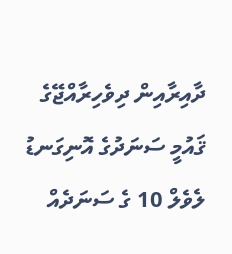ދާއިރާއިން ދިވެހިރާއްޖޭގެ ޤައުމީ ސަނަދުގެ އޮނިގަނޑު ލެވެލް 10 ގެ ސަނަދެއް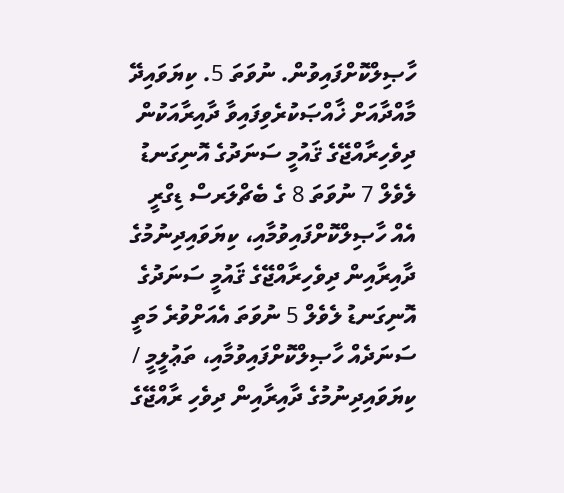ހާޞިލްކޮށްފައިވުން. ނުވަތަ 5. ކިޔަވައިދޭ މާއްދާއަށް ޚާއްޞަކުރެވިފައިވާ ދާއިރާއަކުން ދިވެހިރާއްޖޭގެ ޤައުމީ ސަނަދުގެ އޮނިގަނޑު ލެވެލް 7 ނުވަތަ 8 ގެ ބެޗްލަރސް ޑިގްރީ އެއް ހާޞިލްކޮށްފައިވުމާއި، ކިޔަވައިދިނުމުގެ ދާއިރާއިން ދިވެހިރާއްޖޭގެ ޤައުމީ ސަނަދުގެ އޮނިގަނޑު ލެވެލް 5 ނުވަތަ އެއަށްވުރެ މަތީ ސަނަދެއް ހާޞިލްކޮށްފައިވުމާއި، ތަޢުލީމީ / ކިޔަވައިދިނުމުގެ ދާއިރާއިން ދިވެހި ރާއްޖޭގެ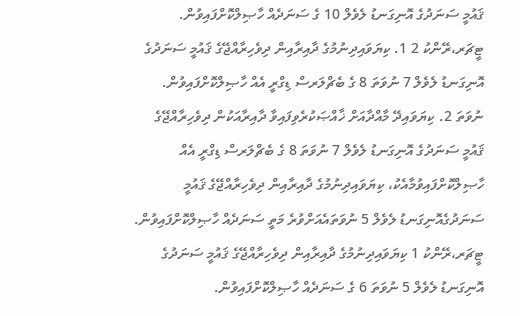ޤައުމީ ސަނަދުގެ އޮނިގަނޑު ލެވެލް 10 ގެ ސަނަދެއް ހާޞިލްކޮށްފައިވުން. ޓީޗަރ،ރޭންކު 2 1. ކިޔަވައިދިނުމުގެ ދާއިރާއިން ދިވެހިރާއްޖޭގެ ޤައުމީ ސަނަދުގެ އޮނިގަނޑު ލެވެލް 7 ނުވަތަ 8 ގެ ބެޗްލަރސް ޑިގްރީ އެއް ހާޞިލްކޮށްފައިވުން. ނުވަތަ 2. ކިޔަވައިދޭ މާއްދާއަށް ޚާއްޞަކުރެވިފައިވާ ދާއިރާއަކުން ދިވެހިރާއްޖޭގެ ޤައުމީ ސަނަދުގެ އޮނިގަނޑު ލެވެލް 7 ނުވަތަ 8 ގެ ބެޗްލަރސް ޑިގްރީ އެއް ހާޞިލްކޮށްފައިވުމާއެކު، ކިޔަވައިދިނުމުގެ ދާއިރާއިން ދިވެހިރާއްޖޭގެ ޤައުމީ ސަނަދުގެއޮނިގަނޑު ލެވެލް 5 ނުވަތައެއަށްވުރެ މަތީ ސަނަދެއް ހާޞިލްކޮށްފައިވުން. ޓީޗަރ،ރޭންކު 1 ކިޔަވައިދިނުމުގެ ދާއިރާއިން ދިވެހިރާއްޖޭގެ ޤައުމީ ސަނަދުގެ އޮނިގަނޑު ލެވެލް 5 ނުވަތަ 6 ގެ ސަނަދެއް ހާޞިލްކޮށްފައިވުން.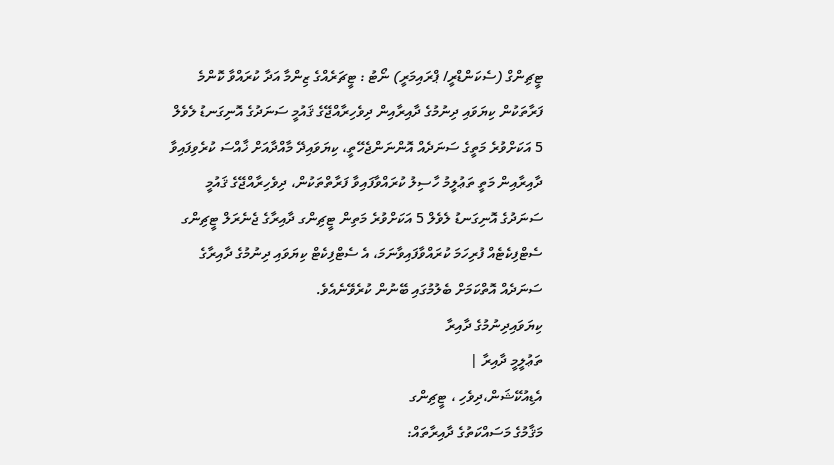ޓީޗިންގް (ސެކަންޑްރީ/ ޕްރައިމަރީ) ނޯޓު : ޓީޗަރެއްގެ ޒިންމާ އަދާ ކުރައްވާ ކޮންމެ ފަރާތަކުން ކިޔަވައި ދިނުމުގެ ދާއިރާއިން ދިވެހިރާއްޖޭގެ ޤައުމީ ސަނަދުގެ އޮނިގަނޑު ލެވެލް 5 އަކަށްވުރެ މަތީގެ ސަނަދެއް އޮންނަންޖެހޭތީ، ކިޔަވައިދޭ މާއްދާއަށް ޚާއްސަ ކުރެވިފައިވާ ދާއިރާއިން މަތީ ތަޢުލީމު ހާސިލު ކުރައްވާފައިވާ ފަރާތްތަކުން، ދިވެހިރާއްޖޭގެ ޤައުމީ ސަނަދުގެ އޮނިގަނޑު ލެވެލް 5 އަކަށްވުރެ މަތިން ޓީޗިންގ ދާއިރާގެ ޖެނެރަލް ޓީޗިންގ ސެޓްފިކެޓެއް ފުރިހަމަ ކުރައްވާފައިވާނަމަ، އެ ސެޓްފިކެޓް ކިޔަވައި ދިނުމުގެ ދާއިރާގެ ސަނަދެއް އޮތްކަމަށް ބެލުމުގައި ބޭނުން ކުރެވޭނެއެވެ.
ކިޔަވައިދިނުމުގެ ދާއިރާ
ތަޢުލީމީ ދާއިރާ |
އެޑިއުކޭޝަން،ދިވެހި ، ޓީޗިންގ
މަޤާމުގެ މަސައްކަތުގެ ދާއިރާތައް: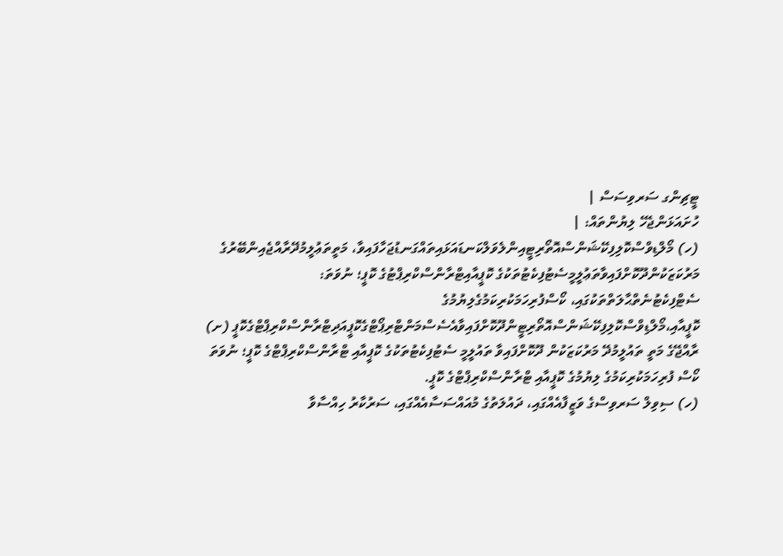ޓީޗިންގ ސަރވިސަސް |
ހުށައަޅަންޖެހޭ ލިޔުންތައް: |
(ހ) މޯލްޑިވްސްކޮލިފިކޭޝަންސްއޮތޯރިޓީއިންލެވަލްކަނޑައަޅައިތައްގަނޑުޖަހާފައިވާ، މަތީތަޢުލީމުދޭރާއްޖެއިންބޭރުގެ މަރުކަޒަކުންދޫކޮށްފައިވާތަޢުލީމީސެޓުފިކެޓުތަކުގެ ކޮޕީއާއިޓްރާންސްކްރިޕްޓުގެ ކޮޕީ؛ ނުވަތަ: ސެޓްފިކެޓުނެތްޙާލަތްތަކުގައި، ކޯސްފުރިހަމަކުރިކަމުގެލިޔުމުގެ ކޮޕީއާއި،މޯލްޑިވްސްކޮލިފިކޭޝަންސްއޮތޯރިޓީންދޫކޮށްފައިވާއެސެސްމަންޓްރިޕޯޓްގެކޮޕީއަދިޓްރާންސްކްރިޕްޓްގެކޮޕީ (ށ) ރާއްޖޭގެ މަތީ ތައުލީމުދޭ މަރުކަޒަކުން ދޫކޮށްފައިވާ ތައުލީމީ ސެޓުފިކެޓުތަކުގެ ކޮޕީއާއި ޓްރާންސްކްރިޕްޓްގެ ކޮޕީ؛ ނުވަތަ ކޯސް ފުރިހަމަކުރިކަމުގެ ލިޔުމުގެ ކޮޕީއާއި ޓްރާންސްކްރިޕްޓްގެ ކޮޕީ.
(ހ) ސިވިލް ސަރވިސްގެ ވަޒީފާއެއްގައި، ދައުލަތުގެ މުއައްސަސާއެއްގައި، ސަރުކާރު ހިއްސާވާ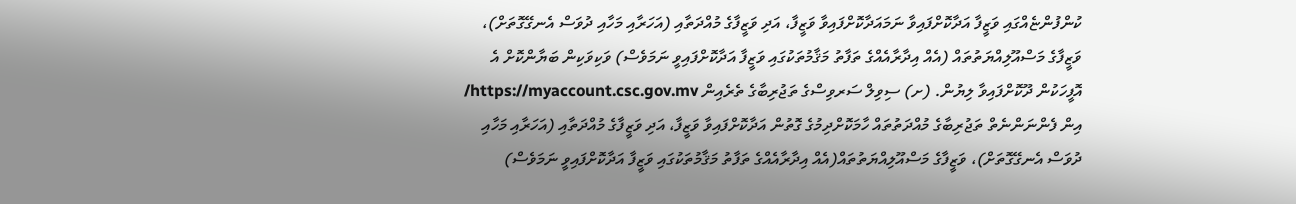ކުންފުންޏެއްގައި ވަޒީފާ އަދާކޮށްފައިވާ ނަމައަދާކޮށްފައިވާ ވަޒީފާ، އަދި ވަޒީފާގެ މުއްދަތާއި (އަހަރާއި މަހާއި ދުވަސް އެނގޭގޮތަށް)، ވަޒީފާގެ މަސްއޫލިއްޔަތުތައް (އެއް އިދާރާއެއްގެ ތަފާތު މަޤާމުތަކުގައި ވަޒީފާ އަދާކޮށްފައިވީ ނަމަވެސް) ވަކިވަކިން ބަޔާންކޮށް އެ އޮފީހަކުން ދޫކޮށްފައިވާ ލިޔުން. (ށ) ސިވިލް ސަރވިސްގެ ތަޖުރިބާގެ ތެރެއިން https://myaccount.csc.gov.mv/ އިން ފެންނަންނެތް ތަޖުރިބާގެ މުއްދަތުތައް ހާމަކޮށްދިމުގެ ގޮތުން އަދާކޮށްފައިވާ ވަޒީފާ، އަދި ވަޒީފާގެ މުއްދަތާއި (އަހަރާއި މަހާއި ދުވަސް އެނގޭގޮތަށް)، ވަޒީފާގެ މަސްއޫލިއްޔަތުތައް(އެއް އިދާރާއެއްގެ ތަފާތު މަޤާމުތަކުގައި ވަޒީފާ އަދާކޮށްފައިވީ ނަމަވެސް)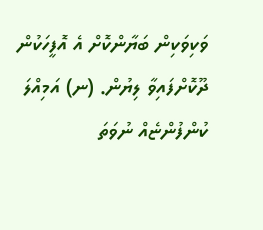ވަކިވަކިން ބަޔާންކޮށް އެ އޮފީހަކުން ދޫކޮށްފައިވާ ލިޔުން. (ނ) އަމިއްލަ ކުންފުންޏެއް ނުވަތަ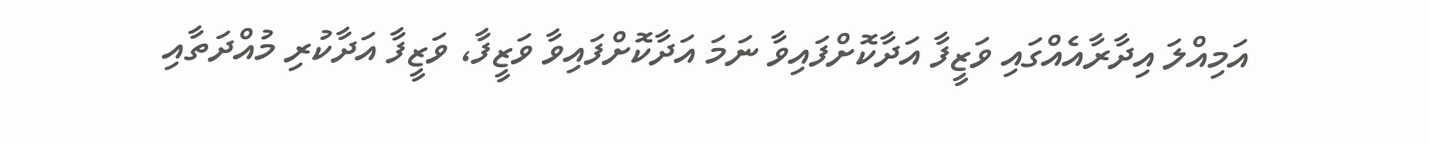އަމިއްލަ އިދާރާއެއްގައި ވަޒީފާ އަދާކޮށްފައިވާ ނަމަ އަދާކޮށްފައިވާ ވަޒީފާ، ވަޒީފާ އަދާކުރި މުއްދަތާއި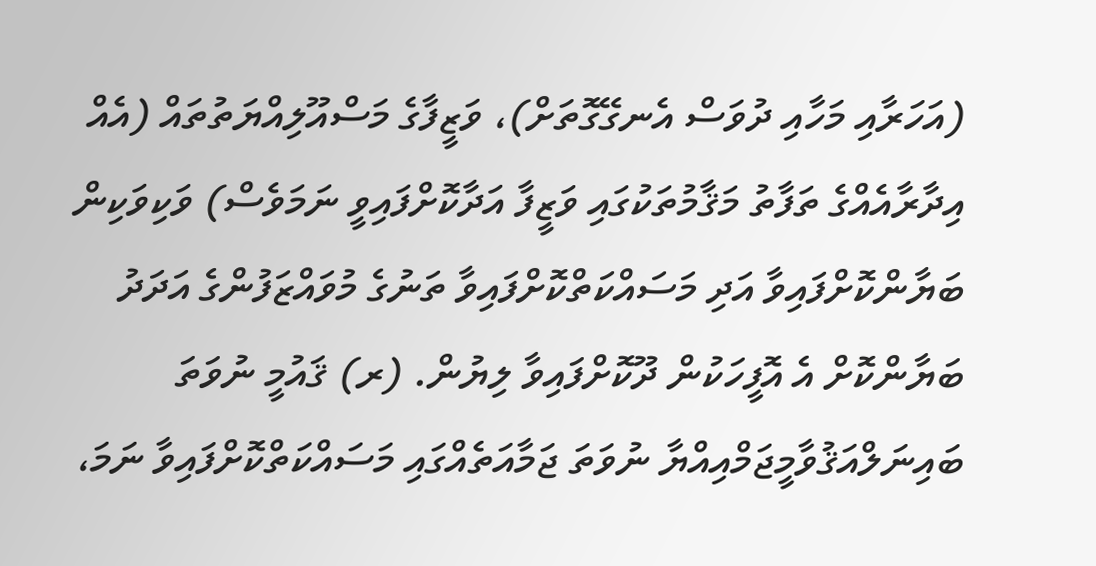(އަހަރާއި މަހާއި ދުވަސް އެނގޭގޮތަށް)، ވަޒީފާގެ މަސްއޫލިއްޔަތުތައް (އެއް އިދާރާއެއްގެ ތަފާތު މަޤާމުތަކުގައި ވަޒީފާ އަދާކޮށްފައިވީ ނަމަވެސް) ވަކިވަކިން ބަޔާންކޮށްފައިވާ އަދި މަސައްކަތްކޮށްފައިވާ ތަނުގެ މުވައްޒަފުންގެ އަދަދު ބަޔާންކޮށް އެ އޮފީހަކުން ދޫކޮށްފައިވާ ލިޔުން. (ރ) ޤައުމީ ނުވަތަ ބައިނަލްއަޤުވާމީޖަމްއިއްޔާ ނުވަތަ ޖަމާއަތެއްގައި މަސައްކަތްކޮށްފައިވާ ނަމަ،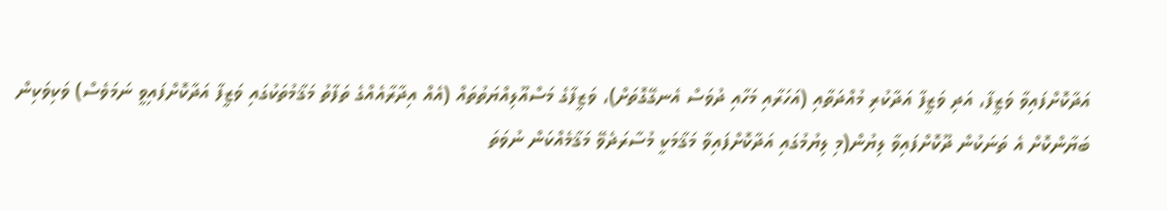އަދާކޮށްފައިވާ ވަޒީފާ، އަދި ވަޒީފާ އަދާކުރި މުއްދަތާއި (އަހަރާއި މަހާއި ދުވަސް އެނގޭގޮތަށް)، ވަޒީފާގެ މަސްއޫލިއްޔަތުތައް (އެއް އިދާރާއެއްގެ ތަފާތު މަޤާމުތަކުގައި ވަޒީފާ އަދާކޮށްފައިވީ ނަމަވެސް) ވަކިވަކިން ބަޔާންކޮށް އެ ތަނަކުން ދޫކޮށްފައިވާ ލިޔުން(މި ލިޔުމުގައި އަދާކޮށްފައިވާ މަޤާމަކީ މުސާރަދެވޭ މަޤާމެއްކަން ނުވަތަ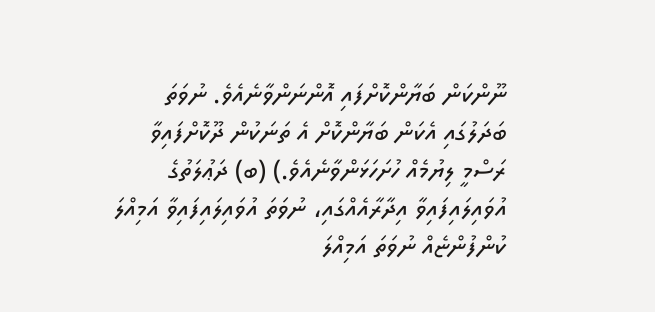ނޫންކަން ބަޔާންކޮށްފައި އޮންނަންވާނެއެވެ. ނުވަތަ ބަދަލުގައި އެކަން ބަޔާންކޮށް އެ ތަނަކުން ދޫކޮށްފައިވާ ރަސްމީ ލިޔުމެއް ހުށަހަޅަންވާނެއެވެ.) (ބ) ދަޢުލަތުގެ އުވައިލައިފައިވާ އިދާރާއެއްގައި، ނުވަތަ އުވައިލައިފައިވާ އަމިއްލަ ކުންފުންޏެއް ނުވަތަ އަމިއްލަ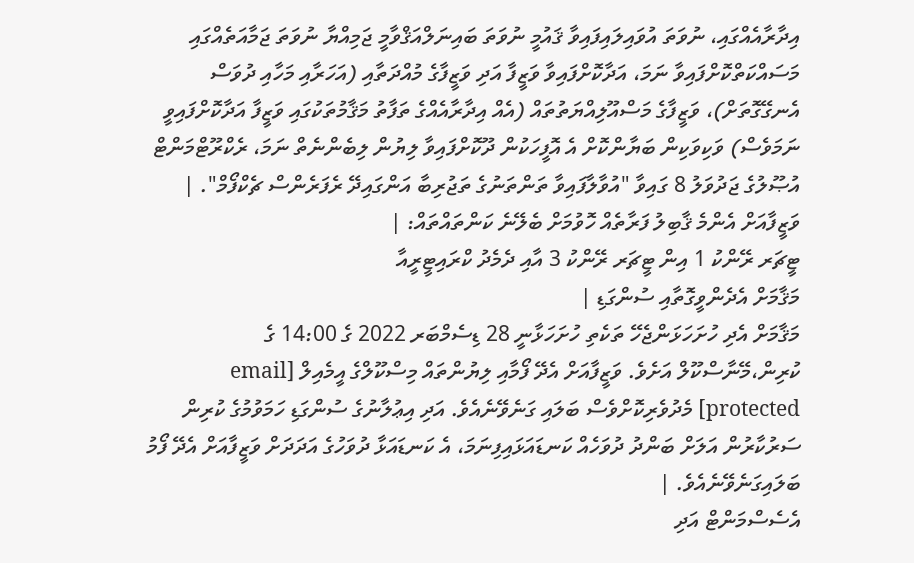އިދާރާއެއްގައި، ނުވަތަ އުވައިލައިފައިވާ ޤައުމީ ނުވަތަ ބައިނަލްއަޤްވާމީ ޖަމިއްޔާ ނުވަތަ ޖަމާއަތެއްގައި މަސައްކަތްކޮށްފައިވާ ނަމަ، އަދާކޮށްފައިވާ ވަޒީފާ އަދި ވަޒީފާގެ މުއްދަތާއި (އަހަރާއި މަހާއި ދުވަސް އެނގޭގޮތަށް)، ވަޒީފާގެ މަސްއޫލިއްޔަތުތައް (އެއް އިދާރާއެއްގެ ތަފާތު މަޤާމުތަކުގައި ވަޒީފާ އަދާކޮށްފައިވީ ނަމަވެސް) ވަކިވަކިން ބަޔާންކޮށް އެ އޮފީހަކުން ދޫކޮށްފައިވާ ލިޔުން ލިބެންނެތް ނަމަ، ރެކްރޫޓްމަންޓް އުޞޫލުގެ ޖަދުވަލު 8 ގައިވާ "އުވާލާފައިވާ ތަންތަނުގެ ތަޖުރިބާ އަންގައިދޭ ރެފަރެންސް ޗެކްފޯމް". |
ވަޒީފާއަށް އެންމެ ޤާބިލު ފަރާތެއް ހޮވުމަށް ބެލޭނެ ކަންތައްތައް: |
ޓީޗަރ ރޭންކު 1 އިން ޓީޗަރ ރޭންކު 3 އާއި ދެމެދު ކްރައިޓީރީއާ
މަޤާމަށް އެދެންވީގޮތާއި ސުންގަޑި |
މަޤާމަށް އެދި ހުށަހަޅަންޖެހޭ ތަކެތި ހުށަހަޅާނީ 28 ޑިސެމްބަރ 2022 ގެ 14:00 ގެ ކުރިން،މޭނާސްކޫލް އަށެވެ. ވަޒީފާއަށް އެދޭ ފޯމާއި ލިޔުންތައް މިސްކޫލްގެ އީމެއިލް [email protected] މެދުވެރިކޮށްވެސް ބަލައި ގަނެވޭނެއެވެ. އަދި އިޢުލާނުގެ ސުންގަޑި ހަމަވުމުގެ ކުރިން ސަރުކާރުން އަލަށް ބަންދު ދުވަހެއް ކަނޑައަޅައިފިނަމަ، އެ ކަނޑައަޅާ ދުވަހުގެ އަދަދަށް ވަޒީފާއަށް އެދޭ ފޯމު ބަލައިގަނެވޭނެއެވެ. |
އެސެސްމަންޓް އަދި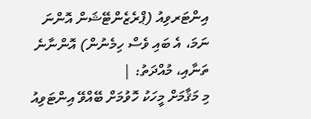އިންޓަރވިއު (ޕްރެޒެންޓޭޝަން އޮންނަ ނަމަ، އެ ބައި ވެސް ހިމެނުން) އޮންނާނެ ތަނާއި، މުއްދަތު: |
މި މަޤާމަށް މީހަކު ހޮވުމަށް ބޭއްވޭ އިންޓަވިއު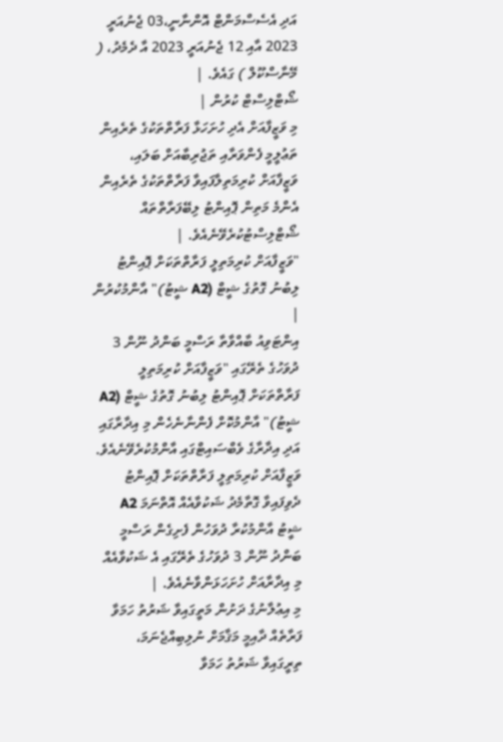އަދި އެސެސްމަންޓް އޮންނާނީ،03 ޖެނުއަރީ 2023 އާއި 12 ޖެނުއަރީ 2023 އާ ދެމެދު، ( މޭނާސްކޫލް ) ގައެވެ. |
ޝޯޓްލިސްޓް ކުރުން |
މި ވަޒީފާއަށް އެދި ހުށަހަޅާ ފަރާތްތަކުގެ ތެރެއިން ތަޢުލީމީ ފެންވަރާއި ތަޖުރިބާއަށް ބަލައި، ވަޒީފާއަށް ކުރިމަތިލާފައިވާ ފަރާތްތަކުގެ ތެރެއިން އެންމެ މަތިން ޕޮއިންޓު ލިބޭފަރާތްތައް ޝޯޓްލިސްޓުކުރެވޭނެއެވެ. |
"ވަޒީފާއަށް ކުރިމަތިލީ ފަރާތްތަކަށް ޕޮއިންޓު ލިބުނު ގޮތުގެ ޝީޓް (A2 ޝީޓު)" އާންމުކުރުން |
އިންޓަވިއު ބާއްވާތާ ރަސްމީ ބަންދު ނޫން 3 ދުވަހުގެ ތެރޭގައި "ވަޒީފާއަށް ކުރިމަތިލީ ފަރާތްތަކަށް ޕޮއިންޓު ލިބުނު ގޮތުގެ ޝީޓް (A2 ޝީޓު)" އާންމުކޮށް ފެންނާނެހެން މި އިދާރާގައި އަދި އިދާރާގެ ވެބްސައިޓްގައި އާންމުކުރެވޭނެއެވެ. ވަޒީފާއަށް ކުރިމަތިލީ ފަރާތްތަކަށް ޕޮއިންޓު ދެވިފައިވާ ގޮތާމެދު ޝަކުވާއެއް އޮތްނަމަ A2 ޝީޓު އާންމުކުރާ ދުވަހުން ފެށިގެން ރަސްމީ ބަންދު ނޫން 3 ދުވަހުގެ ތެރޭގައި އެ ޝަކުވާއެއް މި އިދާރާއަށް ހުށަހަޅަންވާނެއެވެ. |
މި އިޢުލާނުގެ ދަށުން މަތީގައިވާ ޝަރުތު ހަމަވާ ފަރާތެއް ދާއިމީ މަޤާމަށް ނުލިބިއްޖެނަމަ، ތިރީގައިވާ ޝަރުތު ހަމަވާ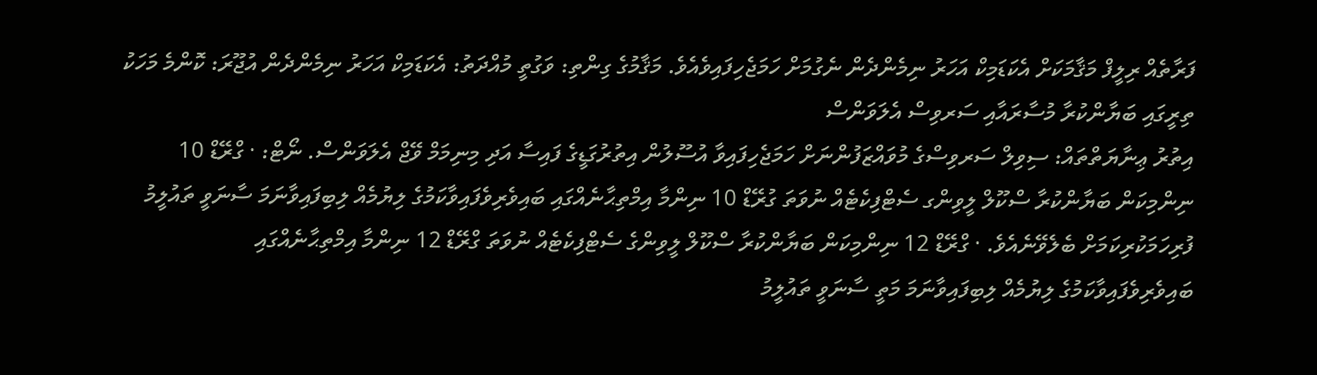ފަރާތެއް ރިލީފް މަޤާމަކަށް އެކަޑަމިކް އަހަރު ނިމެންދެން ނެގުމަށް ހަމަޖެހިފައިވެއެވެ. މަޤާމުގެ ގިންތި: ވަގުތީ މުއްދަތު: އެކަޑަމިކް އަހަރު ނިމެންދެން އުޖޫރަ: ކޮންމެ މަހަކު ތިރީގައި ބަޔާންކުރާ މުސާރައާއި ސަރވިސް އެލަވަންސް
އިތުރު ޢިނާޔަތްތައް: ސިވިލް ސަރވިސްގެ މުވައްޒަފުންނަށް ހަމަޖެހިފައިވާ އުސޫލުން އިތުރުގަޑީގެ ފައިސާ އަދި މިނިމަމް ވޭޖް އެލަވަންސް. ނޯޓް: · ގްރޭޑް 10 ނިންމިކަން ބަޔާންކުރާ ސްކޫލް ލީވިންގ ސެޓްފިކެޓެއް ނުވަތަ ގުރޭޑް 10 ނިންމާ އިމްތިޙާނެއްގައި ބައިވެރިވެފައިވާކަމުގެ ލިޔުމެއް ލިބިފައިވާނަމަ ސާނަވީ ތައުލީމު ފުރިހަމަކުރިކަމަށް ބެލެވޭނެއެވެ. · ގްރޭޑް 12 ނިންމިކަން ބަޔާންކުރާ ސްކޫލް ލީވިންގެ ސެޓްފިކެޓެއް ނުވަތަ ގްރޭޑް 12 ނިންމާ އިމްތިޙާނެއްގައި ބައިވެރިވެފައިވާކަމުގެ ލިޔުމެއް ލިބިފައިވާނަމަ މަތީ ސާނަވީ ތައުލީމު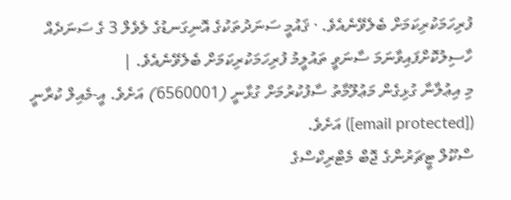ފުރިހަމަކުރިކަމަށް ބެލެވޭނެއެވެ. · ޤައުމީ ސަނަދުތަކުގެ އޮނިގަނޑުގެ ލެވެލް 3 ގެ ސަނަދެއް ހާސިލުކޮށްފައިވާނަމަ ސާނަވީ ތައުލީމު ފުރިހަމަކުރިކަމަށް ބެލެވޭނެއެވެ. |
މި އިޢުލާނާ ގުޅިގެން މަޢުލޫމާތު ސާފުކުރުމަށް ގުޅާނީ (6560001) އަށެވެ. އީ-މެއިލް ކުރާނީ ([email protected]) އަށެވެ.
ސްކޫލް ޓީޗަރުންގެ ޖޮބް މެޓްރިކްސްގެ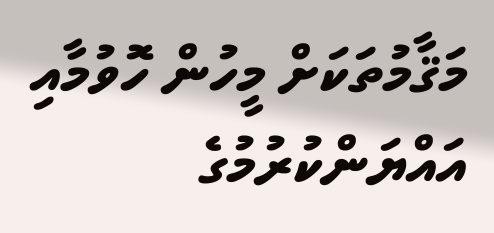މަޤާމުތަކަށް މީހުން ހޮވުމާއި އައްޔަންކުރުމުގެ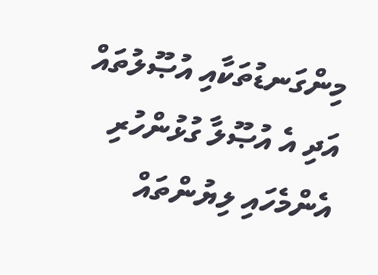މިންގަނޑުތަކާއި އުޞޫލުތައް އަދި އެ އުޞޫލާ ގުޅުންހުރި އެންމެހައި ލިޔުންތައް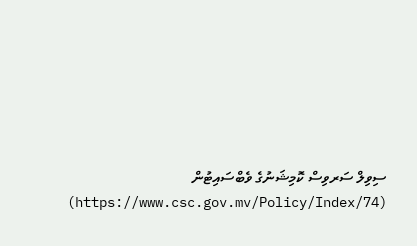ސިވިލް ސަރވިސް ކޮމިޝަނުގެ ވެބްސައިޓުން (https://www.csc.gov.mv/Policy/Index/74)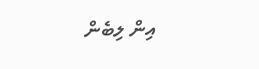އިން ލިބެން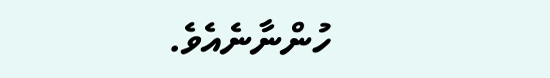ހުންނާނެއެވެ.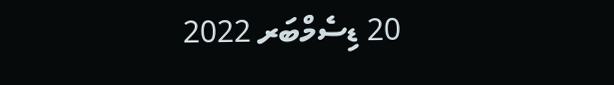20 ޑިސެމްބަރ 2022